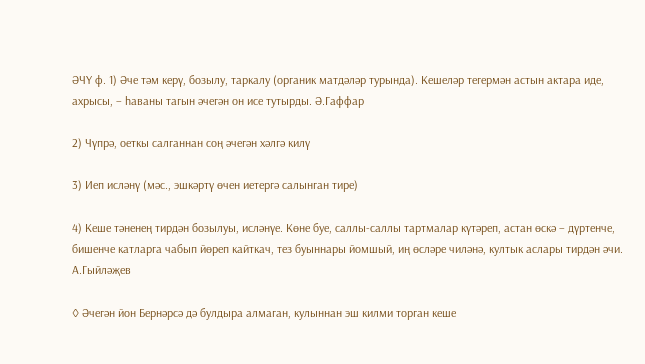ӘЧҮ ф. 1) Әче тәм керү, бозылу, таркалу (органик матдәләр турында). Кешеләр тегермән астын актара иде, ахрысы, – һаваны тагын әчегән он исе тутырды. Ә.Гаффар

2) Чүпрә, оеткы салганнан соң әчегән хәлгә килү

3) Иеп исләнү (мәс., эшкәртү өчен иетергә салынган тире)

4) Кеше тәненең тирдән бозылуы, исләнүе. Көне буе, саллы-саллы тартмалар күтәреп, астан өскә – дүртенче, бишенче катларга чабып йөреп кайткач, тез буыннары йомшый, иң өсләре чиләнә, култык аслары тирдән әчи. А.Гыйләҗев

◊ Әчегән йон Бернәрсә дә булдыра алмаган, кулыннан эш килми торган кеше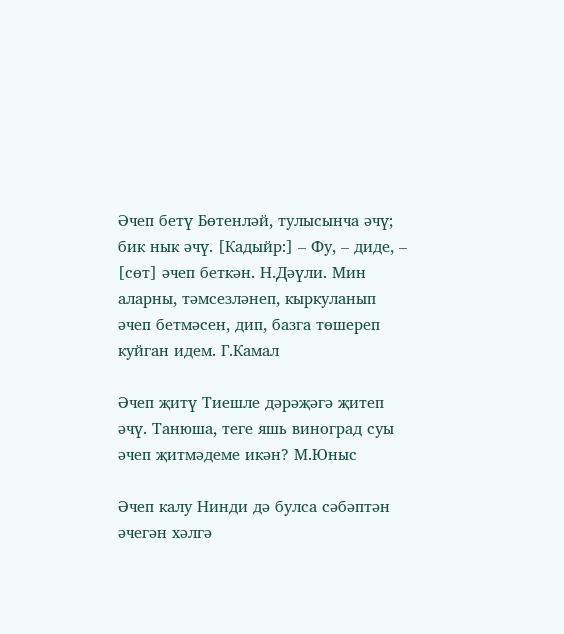Әчеп бетү Бөтенләй, тулысынча әчү; бик нык әчү. [Кадыйр:] – Фу, – диде, – [сөт] әчеп беткән. Н.Дәүли. Мин аларны, тәмсезләнеп, кыркуланып әчеп бетмәсен, дип, базга төшереп куйган идем. Г.Камал

Әчеп җитү Тиешле дәрәҗәгә җитеп әчү. Танюша, теге яшь виноград суы әчеп җитмәдеме икән? М.Юныс

Әчеп калу Нинди дә булса сәбәптән әчегән хәлгә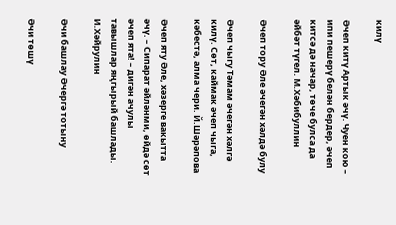килү

Әчеп китү Артык әчү. Чуен кою – ипи пешерү белән бердер, әчеп китсә дә начар, төче булса да әйбәт түгел. М.Хәбибуллин

Әчеп тору Әле әчегән хәлдә булу

Әчеп чыгу Тәмам әчегән хәлгә килү. Сөт, каймак әчеп чыга, кәбестә, алма чери. Й.Шәрәпова

Әчеп яту Әле, хәзерге вакытта әчү. – Сипарат әйләнми, өйдә сөт әчеп ята! – дигән ачулы тавышлар яңгырый башлады. И.Хәйрулин

Әчи башлау Әчергә тотыну

Әчи төшү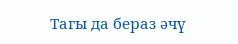Тагы да бераз әчү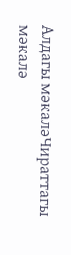Алдагы мәкаләЧираттагы мәкалә